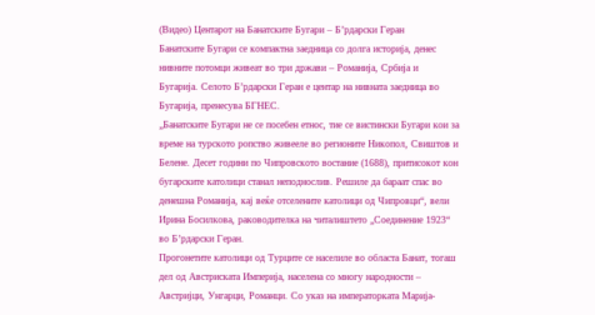(Видео) Центарот на Банатските Бугари – Б’рдарски Геран
Банатските Бугари се компактна заедница со долга историја, денес нивните потомци живеат во три држави – Романија, Србија и Бугарија. Селото Б’рдарски Геран е центар на нивната заедница во Бугарија, пренесува БГНЕС.
„Банатските Бугари не се посебен етнос, тие се вистински Бугари кои за време на турското ропство живееле во регионите Никопол, Свиштов и Белене. Десет години по Чипровското востание (1688), притисокот кон бугарските католици станал неподнослив. Решиле да бараат спас во денешна Романија, кај веќе отселените католици од Чипровци“, вели Ирина Босилкова, раководителка на читалиштето „Соединение 1923“ во Б’рдарски Геран.
Прогонетите католици од Турците се населиле во областа Банат, тогаш дел од Австриската Империја, населена со многу народности – Австријци, Унгарци, Романци. Со указ на императорката Марија-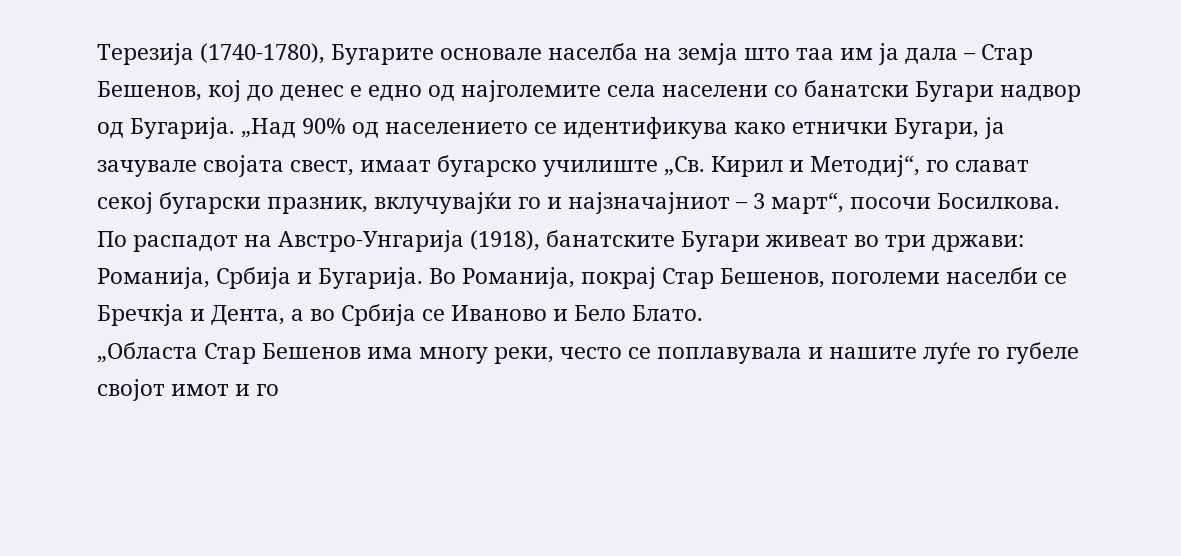Терезија (1740-1780), Бугарите основале населба на земја што таа им ја дала – Стар Бешенов, кој до денес е едно од најголемите села населени со банатски Бугари надвор од Бугарија. „Над 90% од населението се идентификува како етнички Бугари, ја зачувале својата свест, имаат бугарско училиште „Св. Кирил и Методиј“, го слават секој бугарски празник, вклучувајќи го и најзначајниот – 3 март“, посочи Босилкова.
По распадот на Австро-Унгарија (1918), банатските Бугари живеат во три држави: Романија, Србија и Бугарија. Во Романија, покрај Стар Бешенов, поголеми населби се Бречкја и Дента, а во Србија се Иваново и Бело Блато.
„Областа Стар Бешенов има многу реки, често се поплавувала и нашите луѓе го губеле својот имот и го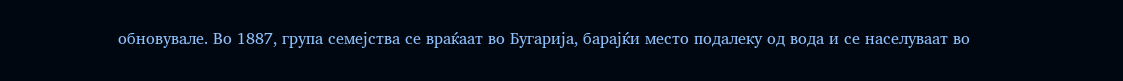обновувале. Во 1887, група семејства се враќаат во Бугарија, барајќи место подалеку од вода и се населуваат во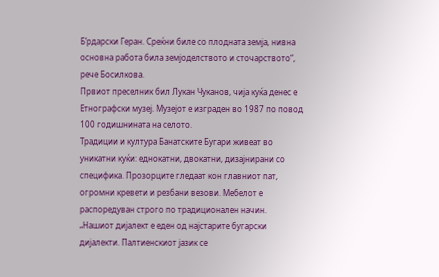Б’рдарски Геран. Среќни биле со плодната земја, нивна основна работа била земјоделството и сточарството“, рече Босилкова.
Првиот преселник бил Лукан Чуканов, чија куќа денес е Етнографски музеј. Музејот е изграден во 1987 по повод 100 годишнината на селото.
Традиции и култура Банатските Бугари живеат во уникатни куќи: еднокатни, двокатни, дизајнирани со специфика. Прозорците гледаат кон главниот пат, огромни кревети и резбани везови. Мебелот е распоредуван строго по традиционален начин.
„Нашиот дијалект е еден од најстарите бугарски диjaлекти. Палтиенскиот јазик се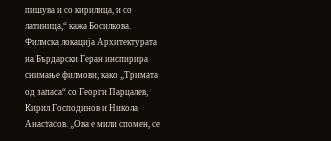пишува и со кирилица, и со латиница,“ кажа Босилкова.
Филмска локација Архитектурата на Бърдарски Геран инспирира снимање филмови, како „Тримата од запаса“ со Георги Парцалев, Кирил Господинов и Никола Анастасов. „Ова е мили спомен, се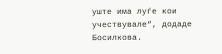уште има луѓе кои учествувале“, додаде Босилкова.